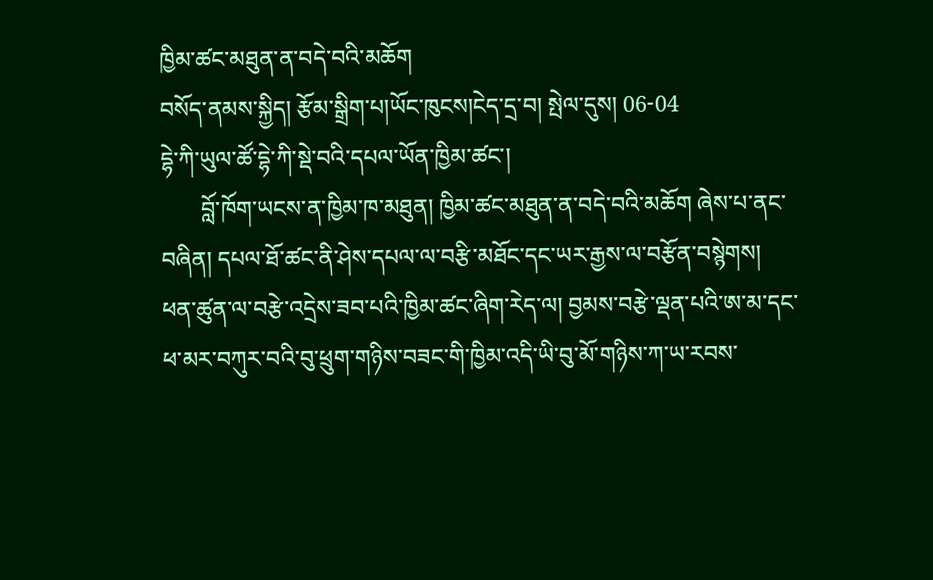ཁྱིམ་ཚང་མཐུན་ན་བདེ་བའི་མཆོག
བསོད་ནམས་སྐྱིད། རྩོམ་སྒྲིག་པ།ཡོང་ཁུངས།ངེད་དྲ་བ། སྤེལ་དུས། 06-04
དྷེ་ཀི་ཡུལ་ཚོ་དྷེ་ཀི་སྡེ་བའི་དཔལ་ཡོན་ཁྱིམ་ཚང་།
       བློ་ཁོག་ཡངས་ན་ཁྱིམ་ཁ་མཐུན། ཁྱིམ་ཚང་མཐུན་ན་བདེ་བའི་མཆོག ཞེས་པ་ནང་བཞིན། དཔལ་ཐོ་ཚང་ནི་ཤེས་དཔལ་ལ་བརྩི་མཐོང་དང་ཡར་རྒྱས་ལ་བརྩོན་བསྙེགས། ཕན་ཚུན་ལ་བརྩེ་འདྲེས་ཟབ་པའི་ཁྱིམ་ཚང་ཞིག་རེད་ལ། བྱམས་བརྩེ་ལྡན་པའི་ཨ་མ་དང་ཕ་མར་བཀུར་བའི་བུ་ཕྲུག་གཉིས་བཟང་གི་ཁྱིམ་འདི་ཡི་བུ་མོ་གཉིས་ཀ་ཡ་རབས་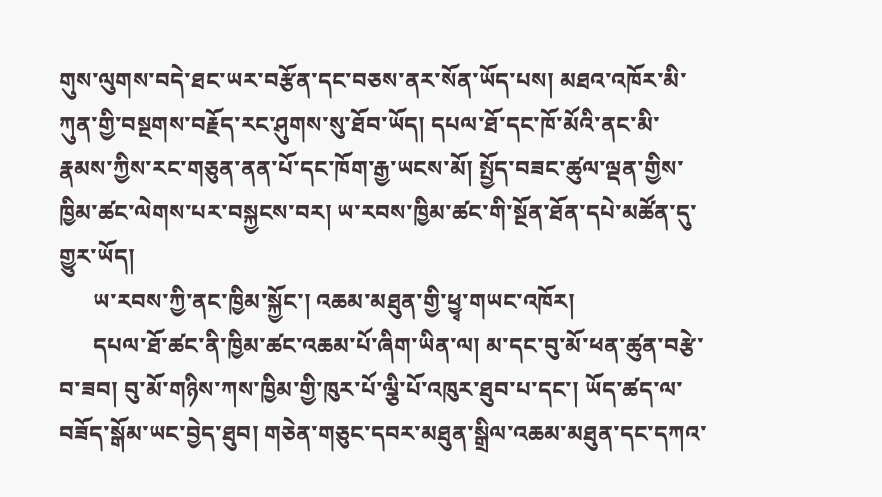གུས་ལུགས་བདེ་ཐང་ཡར་བརྩོན་དང་བཅས་ནར་སོན་ཡོད་པས། མཐའ་འཁོར་མི་ཀུན་གྱི་བསྔགས་བརྗོད་རང་ཤུགས་སུ་ཐོབ་ཡོད། དཔལ་ཐོ་དང་ཁོ་མོའི་ནང་མི་རྣམས་ཀྱིས་རང་གཅུན་ནན་པོ་དང་ཁོག་རྒྱ་ཡངས་མོ། སྤྱོད་བཟང་ཚུལ་ལྡན་གྱིས་ཁྱིམ་ཚང་ལེགས་པར་བསྐྱངས་བར། ཡ་རབས་ཁྱིམ་ཚང་གི་སྔོན་ཐོན་དཔེ་མཚོན་དུ་གྱུར་ཡོད།
      ཡ་རབས་ཀྱི་ནང་ཁྱིམ་སྐྱོང་། འཆམ་མཐུན་གྱི་ཕྱྭ་གཡང་འཁོར།
      དཔལ་ཐོ་ཚང་ནི་ཁྱིམ་ཚང་འཆམ་པོ་ཞིག་ཡིན་ལ། མ་དང་བུ་མོ་ཕན་ཚུན་བརྩེ་བ་ཟབ། བུ་མོ་གཉིས་ཀས་ཁྱིམ་གྱི་ཁུར་པོ་ལྕི་པོ་འཁུར་ཐུབ་པ་དང་། ཡོད་ཚད་ལ་བཟོད་སྒོམ་ཡང་བྱེད་ཐུབ། གཅེན་གཅུང་དབར་མཐུན་སྒྲིལ་འཆམ་མཐུན་དང་དཀའ་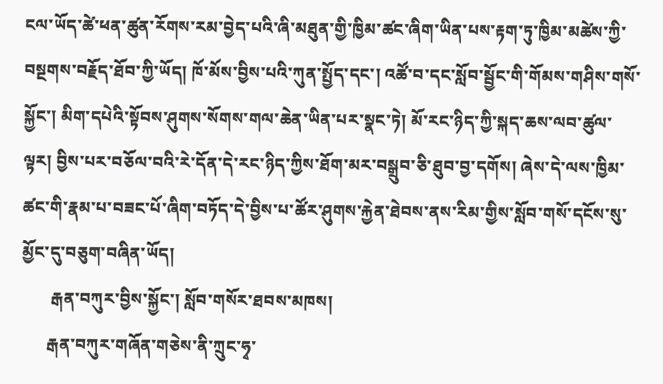ངལ་ཡོད་ཚེ་ཕན་ཚུན་རོགས་རམ་བྱེད་པའི་ཞི་མཐུན་གྱི་ཁྱིམ་ཚང་ཞིག་ཡིན་པས་རྟག་ཏུ་ཁྱིམ་མཚེས་ཀྱི་བསྔགས་བརྗོད་ཐོབ་ཀྱི་ཡོད། ཁོ་མོས་བྱིས་པའི་ཀུན་སྤྱོད་དང་། འཚོ་བ་དང་སློབ་སྦྱོང་གི་གོམས་གཤིས་གསོ་སྐྱོང་། མིག་དཔེའི་སྟོབས་ཤུགས་སོགས་གལ་ཆེན་ཡིན་པར་སྣང་ཏེ། མོ་རང་ཉིད་ཀྱི་སྐད་ཆས་ལབ་ཚུལ་ལྟར། བྱིས་པར་བཅོལ་བའི་རེ་དོན་དེ་རང་ཉིད་ཀྱིས་ཐོག་མར་བསྒྲུབ་ཅི་ཐུབ་བྱ་དགོས། ཞེས་དེ་ལས་ཁྱིམ་ཚང་གི་རྣམ་པ་བཟང་པོ་ཞིག་བཏོད་དེ་བྱིས་པ་ཚོར་ཤུགས་རྐྱེན་ཐེབས་ནས་རིམ་གྱིས་སློབ་གསོ་དངོས་སུ་མྱོང་དུ་བཅུག་བཞིན་ཡོད།
       རྒན་བཀུར་བྱིས་སྐྱོང་། སློབ་གསོར་ཐབས་མཁས།
      རྒན་བཀུར་གཞོན་གཅེས་ནི་ཀྲུང་ཧྭ་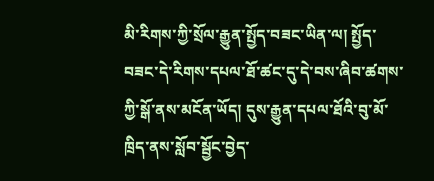མི་རིགས་ཀྱི་སྲོལ་རྒྱུན་སྤྱོད་བཟང་ཡིན་ལ། སྤྱོད་བཟང་དེ་རིགས་དཔལ་ཐོ་ཚང་དུ་དེ་བས་ཞིབ་ཚགས་ཀྱི་སྒོ་ནས་མངོན་ཡོད། དུས་རྒྱུན་དཔལ་ཐོའི་བུ་མོ་ཁྲིད་ནས་སློབ་སྦྱོང་བྱེད་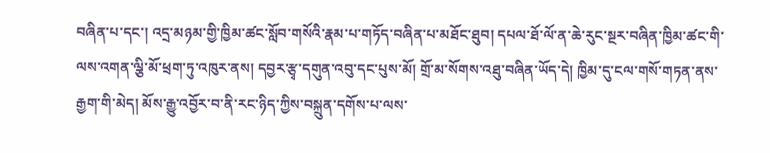བཞིན་པ་དང་། འདྲ་མཉམ་གྱི་ཁྱིམ་ཚང་སློབ་གསོའི་རྣམ་པ་གཏོད་བཞིན་པ་མཐོང་ཐུབ། དཔལ་ཐོ་ལོ་ན་ཆེ་རུང་སྔར་བཞིན་ཁྱིམ་ཚང་གི་ལས་འགན་ལྕི་མོ་ཕྲག་ཏུ་འཁུར་ནས། དབྱར་རྩྭ་དགུན་འབུ་དང་པུས་མོ། གྲོ་མ་སོགས་འཐུ་བཞིན་ཡོད་དེ། ཁྱིམ་དུ་ངལ་གསོ་གཏན་ནས་རྒྱག་གི་མེད། མོས་རྒྱུ་འབྱོར་བ་ནི་རང་ཉིད་ཀྱིས་བསྐྲུན་དགོས་པ་ལས་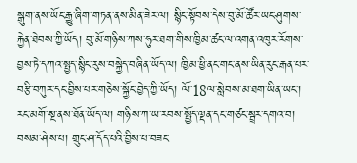སྒུག་ནས་ཡོང་རྒྱུ་ཞིག་གཏན་ནས་མིན་ཟེར་ལ། སྙིང་སྟོབས་དེས་བུ་མོ་ཚོར་ཡང་ཤུགས་རྐྱེན་ཐེབས་ཀྱི་ཡོད། བུ་མོ་གཉིས་ཀས་ཧུར་ཐག་གིས་ཁྱིམ་ཚང་ལ་འགན་འཁུར་རོགས་བྱས་ཏེ་དཀའ་སྤྱད་སྙིང་རུས་བསྐྱེད་བཞིན་ཡོད་ལ། ཁྱིམ་ཕྱི་ནང་གང་ནས་ཡིན་རུང་རྒན་པར་བརྩི་བཀུར་དང་བྱིས་པར་གཅེས་སྐྱོང་བྱེད་ཀྱི་ཡོད། ལོ་18ལ་སླེབས་མ་ཐག་ཡིན་ཡང་། རང་མགོ་སྔ་ནས་ཐོན་ཡོད་ལ། གཉིས་ཀ་ཡ་རབས་སྤྱོད་ལྡན་དང་གཙང་སྦྲར་དགའ་བ། བསམ་ཤེས་པ། གྲུང་ཤ་དོད་པའི་བྱིས་པ་བཟང་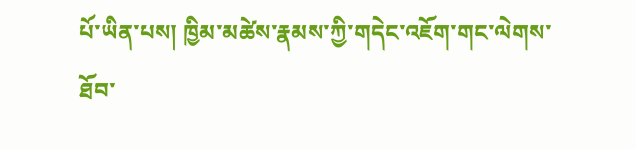པོ་ཡིན་པས། ཁྱིམ་མཚེས་རྣམས་ཀྱི་གདེང་འཇོག་གང་ལེགས་ཐོབ་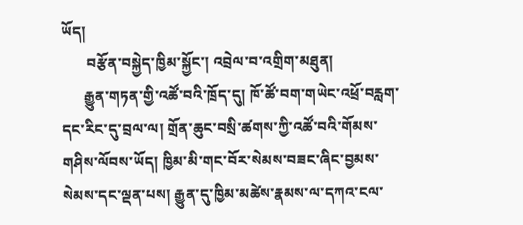ཡོད།
       བརྩོན་བསྐྱེད་ཁྱིམ་སྐྱོང་། འབྲེལ་བ་འགྲིག་མཐུན།
      རྒྱུན་གཏན་གྱི་འཚོ་བའི་ཁྲོད་དུ། ཁོ་ཚོ་བག་གཡེང་འཕྲོ་བརླག་དང་རིང་དུ་བྲལ་ལ། གྲོན་ཆུང་བསྲི་ཚགས་ཀྱི་འཚོ་བའི་གོམས་གཤིས་ལོབས་ཡོད། ཁྱིམ་མི་གང་བོར་སེམས་བཟང་ཞིང་བྱམས་སེམས་དང་ལྡན་པས། རྒྱུན་དུ་ཁྱིམ་མཚེས་རྣམས་ལ་དཀའ་ངལ་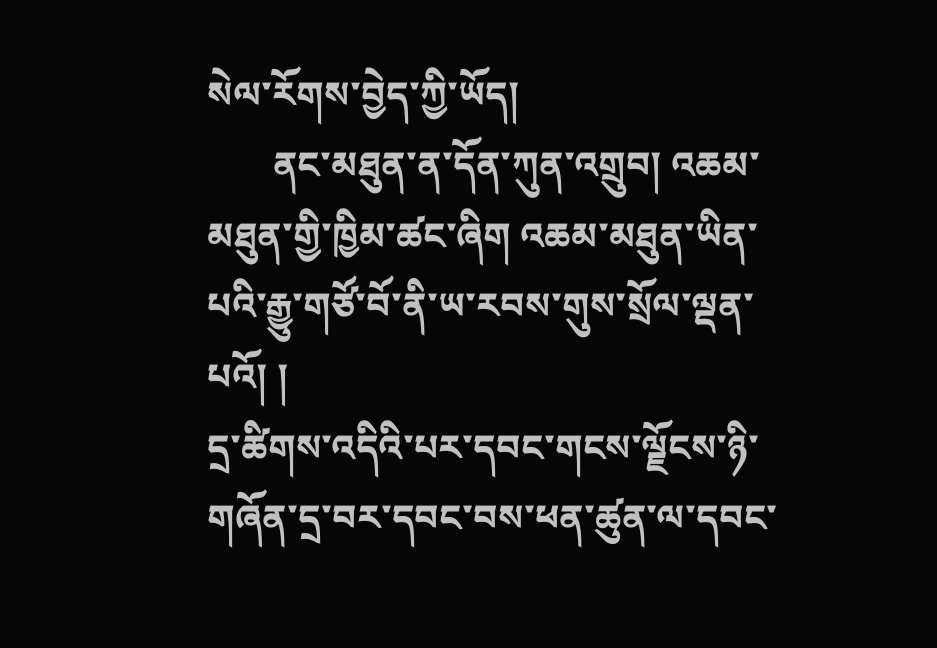སེལ་རོགས་བྱེད་ཀྱི་ཡོད།
       ནང་མཐུན་ན་དོན་ཀུན་འགྲུབ། འཆམ་མཐུན་གྱི་ཁྱིམ་ཚང་ཞིག འཆམ་མཐུན་ཡིན་པའི་རྒྱུ་གཙོ་བོ་ནི་ཡ་རབས་གུས་སྲོལ་ལྡན་པའོ། །
དྲ་ཚིགས་འདིའི་པར་དབང་གངས་ལྗོངས་ཉི་གཞོན་དྲ་བར་དབང་བས་ཕན་ཚུན་ལ་དབང་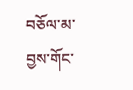བཅོལ་མ་བྱས་གོང་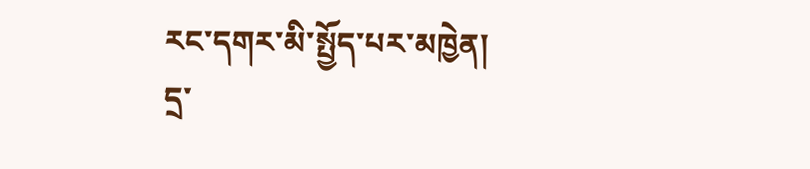རང་དགར་མི་སྤྱོད་པར་མཁྱེན།
དྲ་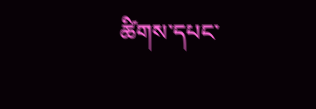ཚིགས་དཔང་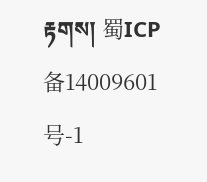རྟགས། 蜀ICP备14009601号-1